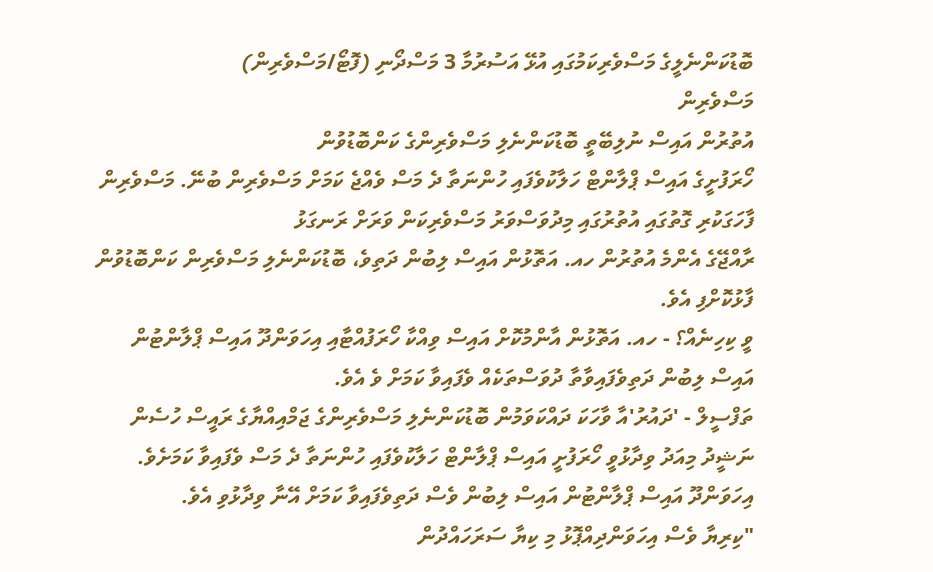ބޮޑުކަންނެލީގެ މަސްވެރިކަމުގައި އުޅޭ އަސުރުމާ 3 މަސްދޯނި (ފޮޓޯ/މަސްވެރިން)
މަސްވެރިން
އުތުރުން އައިސް ނުލިބޭތީ ބޮޑުކަންނެލި މަސްވެރިންގެ ކަންބޮޑުވުން
ހޯރަފުށީގެ އައިސް ޕްލާންޓް ހަލާކުވެފައި ހުންނަތާ ދެ މަސް ވެއްޖެ ކަމަށް މަސްވެރިން ބުނޭ. މަސްވެރިން ފާހަގަކުރި ގޮތުގައި އުތުރުގައި މިދުވަސްވަރު މަސްވެރިކަން ވަރަށް ރަނގަޅު
ރާއްޖޭގެ އެންމެ އުތުރުން ހއ. އަތޮޅުން އައިސް ލިބުން ދަތިވެ، ބޮޑުކަންނެލި މަސްވެރިން ކަންބޮޑުވުން ފާޅުކޮށްފި އެވެ.
ވީ ކިހިނެއް؟ - ހއ. އަތޮޅުން އާންމުކޮށް އައިސް ވިއްކާ ހޯރަފުއްޓާއި އިހަވަންދޫ އައިސް ޕްލާންޓުން އައިސް ލިބުން ދަތިވެފައިވާތާ ދުވަސްތަކެއް ވެފައިވާ ކަމަށް ވެ އެވެ.
ތަފްސީލް - 'ދައުރު'އާ ވާހަކަ ދައްކަވަމުން ބޮޑުކަންނެލި މަސްވެރިންގެ ޖަމްއިއްޔާގެ ރައީސް ހުސެން ނަޝީދު މިއަދު ވިދާޅުވީ ހޯރަފުށީ އައިސް ޕްލާންޓް ހަލާކުވެފައި ހުންނަތާ ދެ މަސް ވެފައިވާ ކަމަށެވެ. އިހަވަންދޫ އައިސް ޕްލާންޓުން އައިސް ލިބުން ވެސް ދަތިވެފައިވާ ކަމަށް އޭނާ ވިދާޅުވި އެވެ.
"ކިރިޔާ ވެސް އިހަވަންދިއްޕޮޅު މި ކިޔާ ސަރަހައްދުން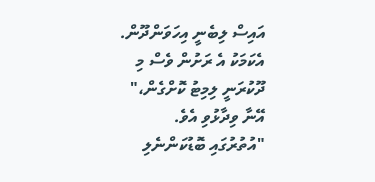އައިސް ލިބެނީ އިހަވަންދޫން. އެކަމަކު އެ ރަށުން ވެސް މި ދޫކުރަނީ ލިމިޓު ކޮށްގެން،" އޭނާ ވިދާޅުވި އެވެ.
"އުތުރުގައި ބޮޑުކަންނެލި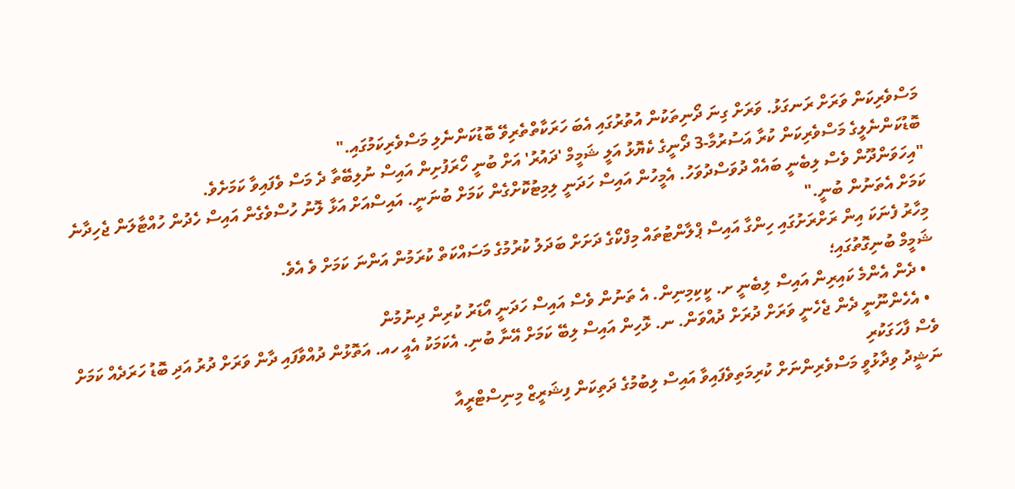މަސްވެރިކަން ވަރަށް ރަނގަޅު. ވަރަށް ގިނަ ދޯނިތަކުން އުތުރުގައި އެބަ ހަރަކާތްތެރިވޭ ބޮޑުކަންނެލި މަސްވެރިކަމުގައި."
ބޮޑުކަންނެލީގެ މަސްވެރިކަން ކުރާ އަސުރުމާ-3 ދޯނީގެ ކެޔޮޅު އަލީ ޝަމީމް 'ދައުރު' އަށް ބުނީ ހޯރަފުށިން އައިސް ނުލިބޭތާ ދެ މަސް ވެފައިވާ ކަމަށެވެ.
"އިހަވަންދޫން ވެސް ލިބެނީ ބައެއް ދުވަސްދުވަހު. އެމީހުން އައިސް ހަދަނީ ލިމިޓުކޮށްގެން ކަމަށް ބުނަނީ. އައިސްއަށް އަޅާ ލޮނު ހުސްވެގެން އައިސް ހެދުން ހުއްޓާލަން ޖެހިދާނެ ކަމަށް އެތަނުން ބުނީ."
މިހާރު ފެނަކަ އިން ރަށްރަށުގައި ހިންގާ އައިސް ޕްލާންޓުތައް މިފްކޯގެ ދަށަށް ބަދަލު ކުރުމުގެ މަސައްކަތް ކުރަމުން އަންނަ ކަމަށް ވެ އެވެ.
ޝަމީމް ބުނިގޮތުގައި؛
  • ދެން އެންމެ ކައިރިން އައިސް ލިބެނީ ށ. ކީކިމިނިން. އެ ތަނުން ވެސް އައިސް ހަދަނީ އޯޑަރު ކުރިން ދިނުމުން
  • އެހެންނޫނީ ދެން ޖެހެނީ ވަރަށް ދުރަށް ދުއްވަން. ނ. ޅޮހިން އައިސް ލިބޭ ކަމަށް އޭނާ ބުނި. އެކަމަކު އެއީ ހއ. އަތޮޅުން ދުއްވާފައި ދާން ވަރަށް ދުރު އަދި ބޮޑު ހަރަދެއް ކަމަށް ވެސް ފާހަގަކުރި
ނަޝީދު ވިދާޅުވީ މަސްވެރިންނަށް ކުރިމަތިވެފައިވާ އައިސް ލިބުމުގެ ދަތިކަން ފިޝަރީޒް މިނިސްޓްރީއާ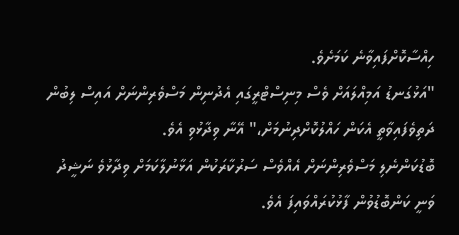ހިއްސާކޮށްފައިވާނެ ކަމަށެވެ.
"އަޅުގަނޑު އަމިއްލައަށް ވެސް މިނިސްޓްރީގައި އެދުނިން މަސްވެރިންނަށް އައިސް ލިބުން ދަތިވެފައިވާތީ އެކަން ހައްލުކޮށްދިނުމަށް،" އޭނާ ވިދާޅުވި އެވެ.
ބޮޑުކަންނެލި މަސްވެރިންނަށް އެއްވެސް ސަރުކާރަކުން އަޅާނުލާކަމަށް ވިދާޅުވެ ނަޝީދު ވަނީ ކަންބޮޑުވުން ފާޅުކުރައްވައިފަ އެވެ.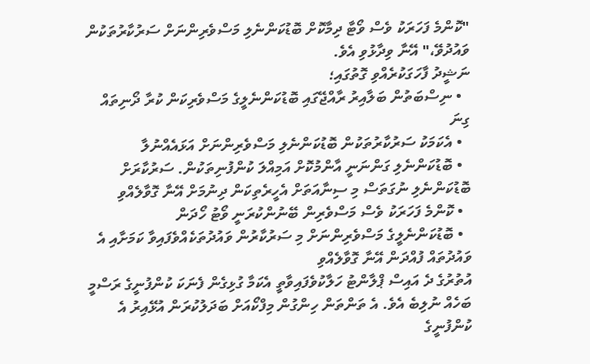"ކޮންމެ ފަހަރަކު ވެސް ވޯޓާ ދިމާކޮށް ބޮޑުކަންނެލި މަސްވެރިންނަށް ސަރުކާރުތަކުން ވައުދުވޭ،" އޭނާ ވިދާޅުވި އެވެ.
ނަޝީދު ފާހަގަކުރެއްވި ގޮތުގައި؛
  • ނިސްބަތުން ބަލާއިރު ރާއްޖޭގައި ބޮޑުކަންނެލީގެ މަސްވެރިކަން ކުރާ ދޯނިތައް ގިނަ
  • އެކަމަކު ސަރުކާރުތަކުން ބޮޑުކަންނެލި މަސްވެރިންނަށް އަޅައެއްނުލާ
  • ބޮޑުކަންނެލި ގަންނަނީ އާންމުކޮށް އަމިއްލަ ކުންފުނިތަކުން. ސަރުކާރަށް ބޮޑުކަންނެލި ނުގަތަސް މި ސިނާއަތަށް އެހީރެތިކަން ދިނުމަށް އޭނާ ގޮވާލެއްވި
  • ކޮންމެ ފަހަރަކު ވެސް މަސްވެރިން ބޭނުންކުރަނީ ވޯޓު ހޯދަން
  • ބޮޑުކަންނެލީގެ މަސްވެރިންނަށް މި ސަރުކާރުން ވައުދުތަކެއްވެފައިވާ ކަމަށާއި އެ ވައުދުތައް ފުއްދަން އޭނާ ގޮވާލެއްވި
އުތުރުގެ ދެ އައިސް ޕްލާންޓު ހަލާކުވެފައިވާތީ އެކަމާ ގުޅިގެން ފެނަކަ ކުންފުނީގެ ރަސްމީ ބަހެއް ނުލިބެ އެވެ. އެ ތަންތަން ހިންގުން މިފްކޯއަށް ބަދަލުކުރަން އުޅޭއިރު އެ ކުންފުނީގެ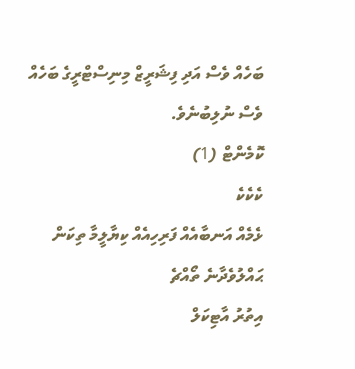ބަހެއް ވެސް އަދި ފިޝަރީޒް މިނިސްޓްރީގެ ބަހެއް ވެސް ނުލިބުނެވެ.
ކޮމެންޓް (1)
ކެކެކެ
ޅެމެއް އަނބާއެއް ފަރިހިއެއް ކިޔާލީމާ ތިކަން ޙައްލުވެދާނެ ތޯއްޗެ
އިތުރު އާޓިކަލް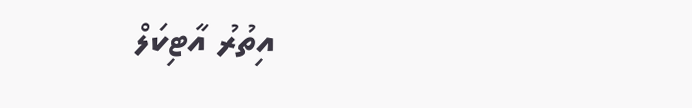އިތުރު އާޓިކަލް